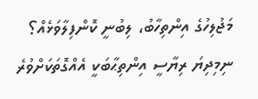މަޖުލިހުގެ އިންތިހާބު، ލިބުނީ ކޮންފިލާވަޅެއް؟
ނިމިދިޔަ ރިޔާސީ އިންތިޙާބަކީ އެއްގޮތަކަށްވުރެ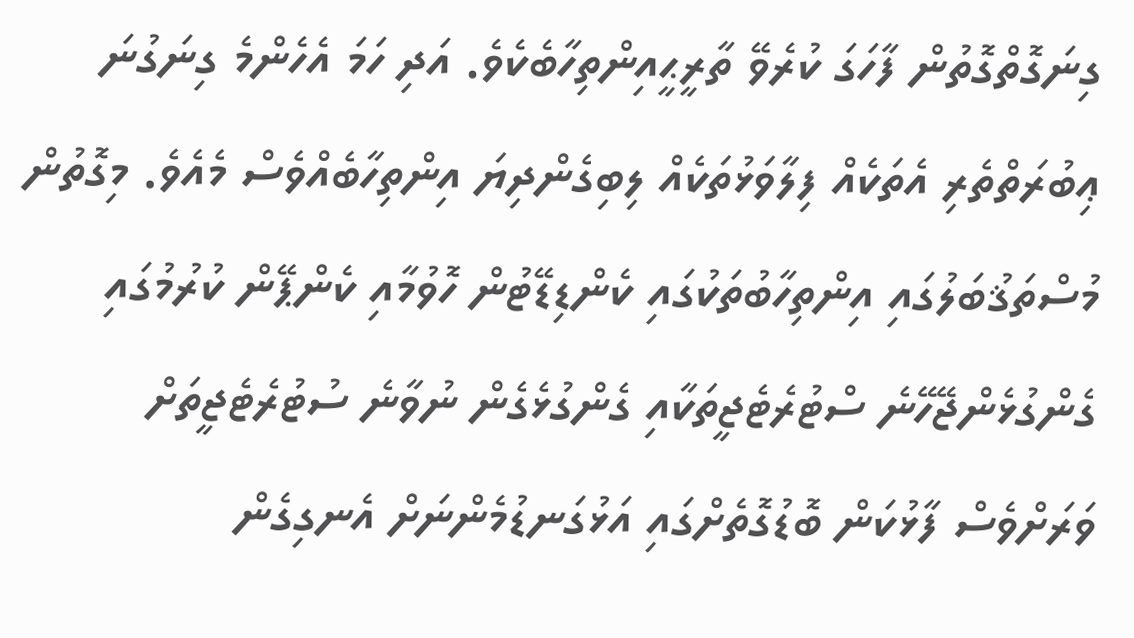ގިނަގޮތްގޮތުން ފާހަގަ ކުރެވޭ ތާރީޙީއިންތިހާބެކެވެ. އަދި ހަމަ އެހެންމެ ގިނަގުނަ ޢިބުރަތްތެރި އެތަކެއް ފިލާވަޅުތަކެއް ލިބިގެންދިޔަ އިންތިހާބެއްވެސް މެއެވެ. މިގޮތުން މުސްތަޤުބަލުގައި އިންތިހާބުތަކުގައި ކެންޑިޑޭޓުން ހޮވުމާއި ކެންޕޭން ކުރުމުގައި ގެންގުޅެންޖޭހޭނެ ސްޓުރެޓެޖީތަކާއި ގެންގުޅެގެން ނުވާނެ ސުޓުރެޓެޖީތަށް ވަރަށްވެސް ފާޅުކަން ބޮޑުގޮތެށްގައި އަޅުގަނޑުމެންނަށް އެނގިގެން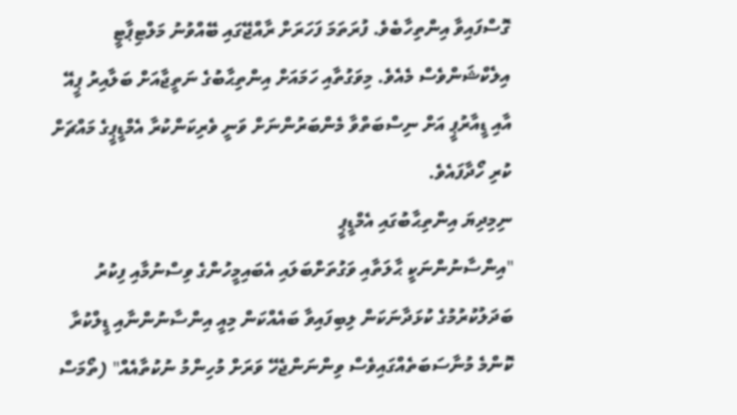ގޮސްފައިވާ އިންތިހާބެވެ. ފުރަތަމަ ފަހަރަށް ރާއްޖޭގައި ބޭއްވުނު މަލްޓިޕާޓީ އިލެކްޝަންވެސް މެއެވެ. މިވަގުތާއި ހަމައަށް އިންތިޙާބުގެ ނަތީޖާއަށް ބަލާއިރު ޕީއޭ އާއި ޑީއާރުޕީ އަށް ނިސްބަތްވާ މެންބަރުންނަށް ވަނީ ވެރިކަންކުރާ އެމްޑީޕީގެ މައްޗަށް ކުރި ހޯދާފައެވެ.
ނިމިދިޔަ އިންތިޙާބުގައި އެމްޑީޕީ
"އިންސާނުންނަކީ ޙާލަތާއި ވަގުތަށްބަލައި އެބައިމީހުންގެ ވިސްނުމާއި ފިކުރު ބަދަލުކުރުމުގެ ކުޅަދާނަކަން ލިބިފައިވާ ބައެއްކަން މިއީ އިންސާނުންނާއި ޑީލްކުރާ ކޮންމެ މުނާސަބަތެއްގައިވެސް ވިންނަންޖެހޭ ވަރަށް މުހިންމު ނުކުތާއެއް" (ތޯމަސް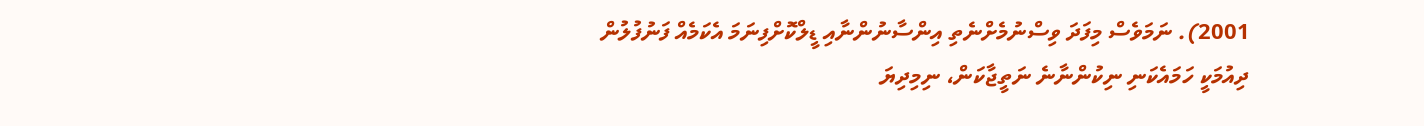2001). ނަމަވެސް މިފަދަ ވިސްނުމެށްނެތި އިންސާނުންނާއި ޑީލްކޮށްފިނަމަ އެކަމެއް ފަނުފުލުން ދިއުމަކީ ހަމައެކަނި ނިކުންނާނެ ނަތީޖާކަން، ނިމިދިޔަ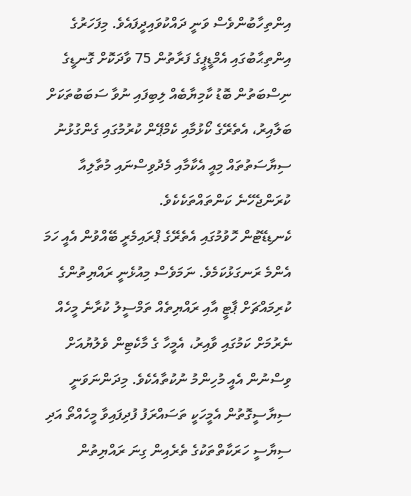އިންތިހާބުންވެސް ވަނީ ދައްކުވައިދީފައެވެ. މިފަހަރުގެ އިންތިޙާބުގައި އެމްޑީޕީގެ ފަރާތުން 75 ވާދަކޮށް ގޮނޑީގެ ނިސްބަތުން ބޮޑު ކާމިޔާބެއް ލިބިފައި ނުވާ ސަބަބުތަކަށް ބަލާއިރު، އެތެރޭގެ ކޯޅުމާއި ކެމްޕޭން ކުރުމުގައި ގެންގުޅުނު ސިޔާސަތުތައް މިއީ އެކާމާއި މެދުވިސްނައި މުތާލިއާ ކުރަންޖެހޭނެ ކަންތައްތަކެކެވެ.
ކެނޑިޑޭޓުން ހޮވުމުގައި އެތެރޭގެ ޕްރައިމެރީ ބޭއްވުން އެއީ ހަމަ އެންމެ ރަނގަޅުކަމެވެ. ނަމަވެސް މިއުޅެނީ ރައްޔިތުންގެ ކުރިމައްޗަށް ޕާޓީ އާއި ރައްޔިތެއް ތަމްސީލު ކުރާނެ މީހެއް ނެރުމަށް ކަމުގައި ވާއިރު، އެމީހާ ގެ މާކެޓިން ވެލުޔުއަށް ވިސްނުން އެއީ މުހިންމު ނުކުތާއެކެވެ. މިދަންނަވަނީ ސިޔާސީގޮތުން އެމީހަކީ ތަސައްރަފު ފުދިފައިވާ މީހެއްތޯ އަދި ސިޔާސީ ހަރަކާތްތަކުގެ ތެރެއިން ގިނަ ރައްޔިތުން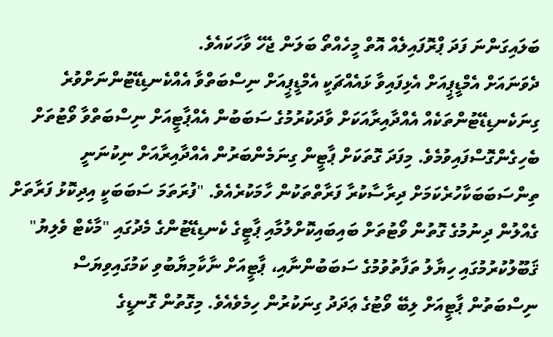ބަލައިގަންނަ ފަދަ ޕްރޮފައިލެއް އޮތް މީހެއްތޯ ބަލަން ޖެހޭ ވާހަކައެވެ.
ދެވަނައަށް އެމްޑީޕީއަށް އެޅިފައިވާ ޅައެއްޗަކީ އެމްޑީޕީއަށް ނިސްބަތްވާ އެއްކެނޑިޑޭޓުންނަށްވުރެ ގިނަކެނޑިޑޭޓުންތަކެއް އެއްދާއިރާއަކަށް ވާދަކުރުމުގެ ސަބަބުން އެއްޕާޓީއަށް ނިސްބަތްވާ ވޯޓުތަށް ބެހިގެންގޮސްފައިވުމެވެ. މިފަދަ ގޮތަކަށް ޕާޓީން ގިނަމެންބަރުން އެއްދާއިރާއަށް ނިކުނަނީ ތިންސަބަބަކާހުރެކަމަށް ދިރާސާކުރާ ފަރާތްތަކުން ހާމަކުރެއެވެ. "ފުރަތަމަ ސަބަބަކީ އިދިކޮޅު ފަރާތަށް ގެއްލުން ދިނުމުގެ ގޮތުން ވޯޓުތަށް ބައިބައިކޮށްލުމާއި ޕާޓީގެ ކެނޑިޑޭޓުންގެ މެދުގައި "މާކެޓް ވެލިޔު" ޤަބޫލުކުރުމުގައި ހިޔާލު ތަފާތުވުމުގެ ސަބަބުންނާއި، ޕާޓީއަށް ނާކާމިޔާބުވި ކަމުގައިވިޔަސް ނިސްބަތުން ޕާޓީއަށް ލިބޭ ވޯޓުގެ ޢަދަދު ގިނަކުރުން ހިމެވެއެވެ. މިގޮތުން ގޮނޑީގެ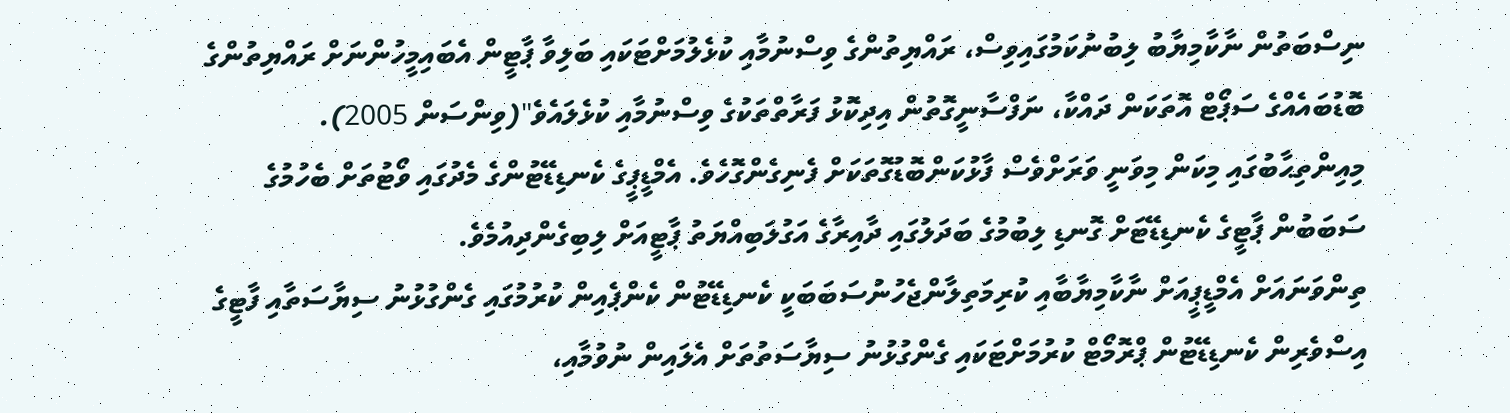ނިސްބަތުން ނާކާމިޔާބު ލިބުނުކަމުގައިވިސް، ރައްޔިތުންގެ ވިސްނުމާއި ކުޅެލުމަށްޓަކައި ބަލިވާ ޕާޓީން އެބައިމީހުންނަށް ރައްޔިތުންގެ ބޮޑުބައެއްގެ ސަޕޯޓް އޮތަކަން ދައްކާ، ނަފްސާނީގޮތުން އިދިކޮޅު ފަރާތްތަކުގެ ވިސްނުމާއި ކުޅެލައެވެ"(ވިންސަން 2005). މިއިންތިޙާބުގައި މިކަން މިވަނީ ވަރަށްވެސް ފާޅުކަންބޮޑުގޮތަކަށް ފެނިގެންގޮހެވެ. އެމްޑީޕީގެ ކެނޑިޑޭޓުންގެ މެދުގައި ވޯޓުތަށް ބެހުމުގެ ސަބަބުން ޕާޓީގެ ކެނޑިޑޭޓަށް ގޮނޑި ލިބުމުގެ ބަދަލުގައި ދާއިރާގެ އަގުލަބިއްޔަތު ޕާޓީއަށް ލިބިގެންދިއުމެވެ.
ތިންވަނައަށް އެމްޑީޕީއަށް ނާކާމިޔާބާއި ކުރިމަތިލާންޖެހުނުސަބަބަކީ ކެނޑިޑޭޓުން ކެންޕެއިން ކުރުމުގައި ގެންގުޅުނު ސިޔާސަތާއި ފާޓީގެ އިސްވެރިން ކެނޑިޑޭޓުން ޕްރޮމޯޓް ކުރުމަށްޓަކައި ގެންގުޅުނު ސިޔާސަތުތަށް އެލައިން ނުވުމާއި،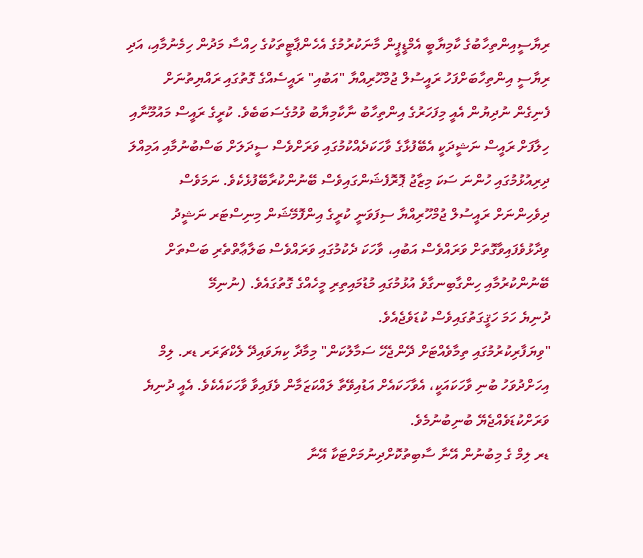ރިޔާސީއިންތިހާބުގެ ކާމިޔާބީ އެމްޑީޕީން މާނަކުރުމުގެ އެހެންޕާޓީތަކުގެ ހިއްސާ މަދުން ހިމެނުމާއި، އަދި ރިޔާސީ އިންތިހާބަށްފަހު ރައީސުލް ޖުމްހޫރިއްޔާ "އަބުއި" ރައީސެއްގެ ގޮތުގައި ރައްޔިތުނަށް ފެނިގެން ނުދިޔުން އެއީ މިފަހަރުގެ އިންތިހާބު ނާކާމިޔާބު ވުމުގެސަބަބެވެ. ކުރީގެ ރައީސް މައުމޫނާއި ހިލާފަށް ރައީސް ނަޝީދަކީ އެބޭފުޅާގެ ވާހަކަދެއްކުމުގައި ވަރަށްވެސް ސީދަލަށް ބަސްބުނުމާއި އަމިއްލަ ދިރިއުޅުމުގައި ހުންނަ ސަކަ މިޒާޖު ޕޮރޮފެޝަންގައިވެސް ބޭނުންކުރާބޭފުޅެކެވެ. ނަމަވެސް ދިވެހިންނަށް ރައީސުލް ޖުމްހޫރިއްޔާ ސިފަވަނީ ކުރީގެ އިންފޮމޭޝަން މިނިސްޓަރ ނަޝީދު ވިދާޅުވެފައިވާގޮތަށް ވަރައްވެސް އަބުއި، ވާހަކަ ދެކުމުގައި ވަރައްވެސް ބަލާޢާތްތެރި ބަސްތަށް ބޭނުންކުރުމާއި ހިންގާބިނގާވެ އުޅުމުގައި މުޑުމައިތިރި މީހެއްގެ ގޮތުގައެވެ. (ނުނިމޭ
ދުނިޔެ ހަމަ ހަޤީގަތުގައިވެސް ކުޑަވެޖެއެވެ.
"ވިޔަފާރިކުރުމުގައި ތިމާވެއްޓަށް ދޭންޖެހޭ ސަމާލުކަން" މިމާދާ ކިޔަވައިދޭ ލެކްޗަރަރ ޑރ. ލިމް އިހަށްދުވަހު ބުނި ވާހަކައަކީ، އެވާހަކައެށް އަޑުއިވޭތާ ލައްކަޒަމާން ވެފައިވާ ވާހަކައެކެވެ. އެއީ ދުނިޔެ ވަރަށްކުޑަވެއްޖެޔޭ ބުނިބުނުމެވެ.
ޑރ ލިމް ގެ މިބުނުން އޭނާ ސާބިތުކޮށްދިނުމަށްޓަކާ އޭނާ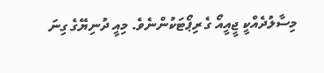މިސާލުދެއްކީ ޖީއީއޯ ގެ ރިޕޯޓަކުންނެވެ. މިއީ ދުނިޔޭގެ ގިނަ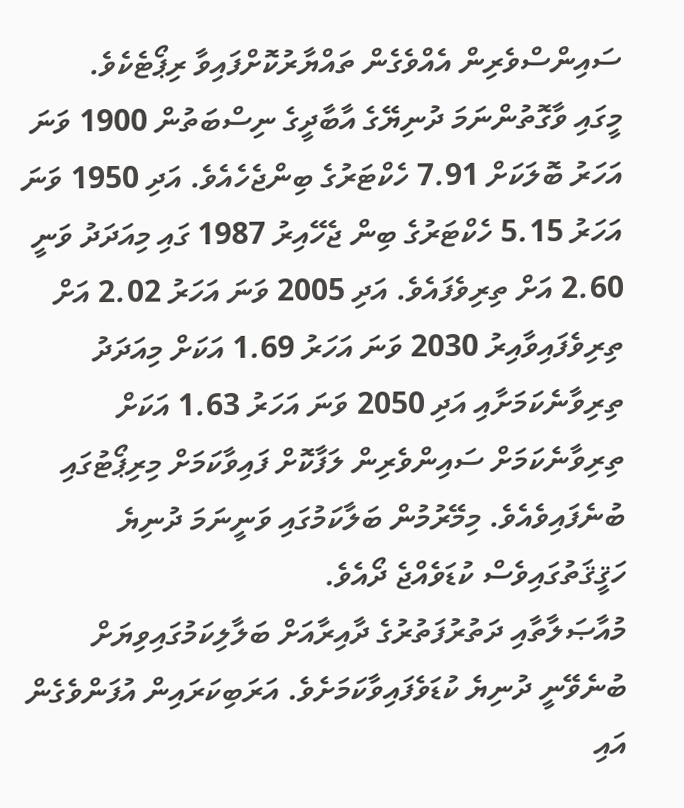ސައިންސްވެރިން އެއްވެގެން ތައްޔާރުކޮށްފައިވާ ރިޕޯޓެކެވެ.
މީގައި ވާގޮތުންނަމަ ދުނިޔޭގެ އާބާދީގެ ނިސްބަތުން 1900 ވަނަ އަހަރު ބޮލަކަށް 7.91 ހެކްޓަރުގެ ބިންޖެހެއެވެ. އަދި 1950 ވަނަ އަހަރު 5.15 ހެކްޓަރުގެ ބިން ޖެހޭއިރު 1987 ގައި މިއަދަދު ވަނީ 2.60 އަށް ތިރިވެފައެވެ. އަދި 2005 ވަނަ އަހަރު 2.02 އަށް ތިރިވެފައިވާއިރު 2030 ވަނަ އަހަރު 1.69 އަކަށް މިއަދަދު ތިރިވާނެކަމަށާއި އަދި 2050 ވަނަ އަހަރު 1.63 އަކަށް ތިރިވާނެކަމަށް ސައިންވެރިން ލަފާކޮށް ފައިވާކަމަށް މިރިޕޯޓުގައި ބުނެފައިވެއެވެ. މިމޭރުމުން ބަލާކަމުގައި ވަނީނަމަ ދުނިޔެ ހަޤީޤަތުގައިވެސް ކުޑަވެއްޖެ ދޯއެވެ.
މުއާޞަލާތާއި ދަތުރުފަތުރުގެ ދާއިރާއަށް ބަލާލިކަމުގައިވިޔަށް ބުނެވޭނީ ދުނިޔެ ކުޑަވެފައިވާކަމަށެވެ. އަރަބިކަރައިން އުފަންވެގެން އައި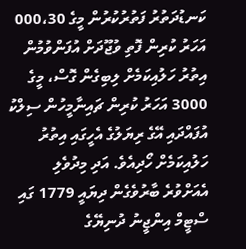ކަނޑުދަތުރު ފަތުރުކުރުން މީގެ 000،30 އަހަރު ކުރިން ފޮތި ވުޖޫދަށް އުފަންވުމުން އިތުރު ހަލުއިކަމެށް ލިބިގެން ގޮސް، މީގެ 3000 އަހަރު ކުރިން ޗައިނާމީހުން ސިލްކު އުފައްދައި އޭގެ ރިޔަލުގެ އެހީގައި އިތުރު ހަލުއިކަމެށް ހޯދިއެވެ. އަދި މިދުވެލި އެއަށްވުރެ ބާރުވެގެން ދިޔައީ 1779 ގައި ސްޓީމް އިންޖީނު ދުނިޔޭގެ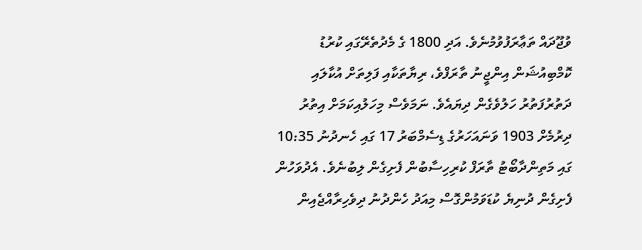ވުޖޫދައް ތަޢާރަފުވުމުނެވެ. އަދި 1800 ގެ މެދުތެރޭގައި ކުރުޑު ކޮމްބިއުޝަން އިންޖީނު ތާރަފްވެ، ރިޔާތަކާއި ފަލިތަށް އުކާލައި ދަތުރުފަތުރު ހަލުވެގެން ދިޔައެވެ. ނަމަވެސް މިހަލުއިކަމަށް އިތުރު ދިރުމެށް 1903 ވަނައަހަރުގެ ޑިސެމްބަރު 17 ގައި ހެނދުނު 10:35 ގައި މަތިންދާބޯޓު ތާރަފް ކުރިހިސާބުން ފެށިގެން ލިބުނެވެ. އެދުވަހުން ފެށިގެން ދުނިޔެ ކުޑަވަމުންގޮސް މިއަދު ހެންދުނު ދިވެހިރާއްޖެއިން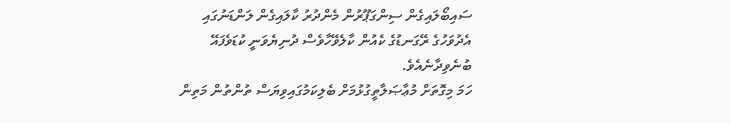ސައިބޯލައިގެން ސިންގަޕޫރުން މެންދުރު ކާލައިގެން ލަންޑަނުގައި އެދުވަހުގެ ރޭގަނޑުގެ ކެއުން ކާލެވޭހާވެސް ދުނިޔެވަނީ ކުޑަވެފައޭ ބުނެވިދާނެއެވެ.
ހަމަ މިގޮތަށް މުޢާޞަލާތީގުޅުމަށް ބެލިކަމުގައިވިޔަސް ތުންތުން މަތިން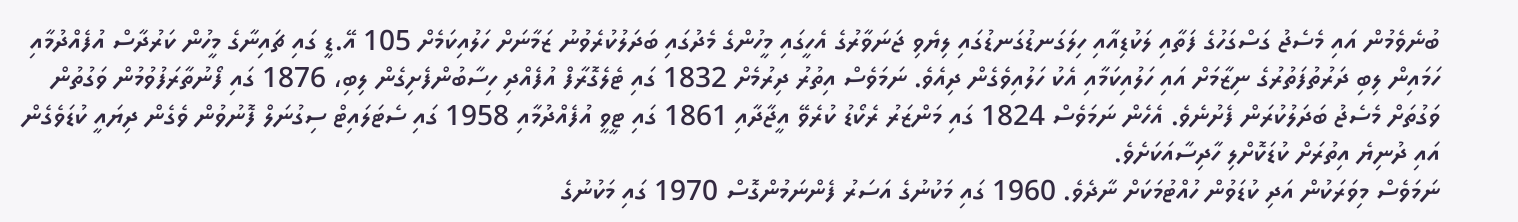ބުނެވެމުން އައި މެސެޖު ގަސްގަހުގެ ފަތާއި ލަކުޑިއާއި ހިލަގަނޑުގަނޑުގައި ލިޔެވި ޖަނަވާރުގެ އެހީގައި މީހުންގެ މެދުގައި ބަދަލުކުރެވުނު ޒަމާނަށް ހަލުއިކަމެށް 105 އޭ.ޑީ ގައި ޗައިނާގެ މީހުން ކަރުދާސް އުފެއްދުމާއި ހަމައިން ލިބި ދަރުތުފަތުރުގެ ނިޒާމަށް އައި ހަލުއިކަމާއި އެކު ހަލުއިވެގެން ދިއެވެ. ނަމަވެސް އިތުރު ދިރުމެށް 1832 ގައި ޓެލެގޮރާފް އުފެއްދި ހިސާބުންފެށިގެން ލިބި، 1876 ގައި ފޯނުތާރަފުވުމުން ވަގުތުން ވަގުތަށް މެސެޖު ބަދަލުކުރަން ފެށުނެވެ. އެހެން ނަމަވެސް 1824 ގައި މަންޒަރު ރެކޯޑު ކުރެވޭ އީޖާދާއި 1861 ގައި ޓީވީ އުފެއްދުމާއި 1958 ގައި ސެޓަލައިޓް ސިގުނަލް ފޮނުވުން ވެގެން ދިޔައީ ކުޑަވެގެން އައި ދުނިޔެ އިތުރަށް ކުޑަކޮށްލި ހާދިސާއަކަށެވެ.
ނަމަވެސް މިވަރަކުން އަދި ކުޑަވުން ހުއްޓުމަކަށް ނާދެވެ. 1960 ގައި މަކުނުގެ އަސަރު ފެންނަމުންގޮސް 1970 ގައި މަކުނުގެ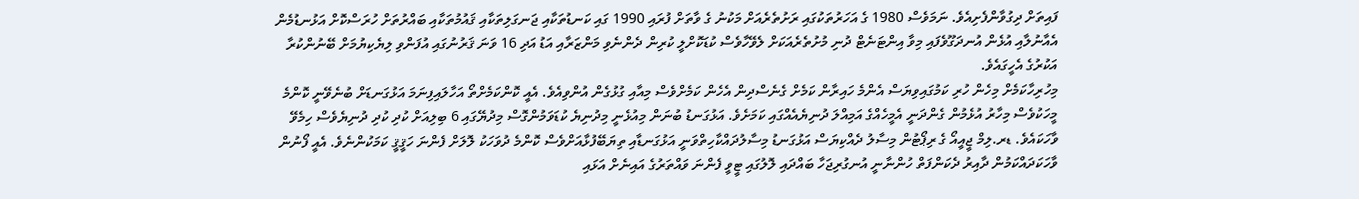ފައިތަށް ދިގުވާންފެށިއެވެ. ނަމަވެސް 1980 ގެ އަހަރުތަކުގައި ރަށުތެރެއަށް މަކުނު ގެ ވާތަށް ފުރައި 1990 ގައި ކަނޑުތަކާއި ޖަނގަލިތަކާއި ޤައުމުތަކާއި ބައްރުތަށް ހުރަސްކޮށް އަޅުނޑުމެން އެއާނުލާއި އުޅެން އުނދަގޫވެފައި މިވާ އިންޓަނެޓް ދުނި މުށުތެރެއަކަށް ލެވޭހާވެސް ކުޑަކޮށްލީ ކުރިން ދެންނެވި މަންޒަރާއި އަޑު އަދި 16 ވަނަ ޤަރުނުގައި އުފަންވި ލިޔެކިޔުމަށް ބޭނުންކުރާ އަކުރުގެ އެހީގައެވެ.
މިހުރިހާކަމެށް މިހެން ހުރި ކަމުގައިވިޔަސް އެންމެ ހައިރާން ކަމެށް ގެނެސްދިން އެހެން ކަމެށްވެސް މިއާއި ގުޅުގެން އުންވިއެވެ. އެއީ ކޮންކަމެށްތޯ އަހާލައިފިނަމަ އަޅުގަނޑަށް ބުނެވޭނީ ކޮންމެ މީހަކުވެސް މިހާރު އުޅެމުން ގެންދަނީ އެމީހެއްގެ އަމިއްލަ ދުނިޔެއެއްގައި ކަމަށެވެ. އަޅުގަނޑު ބުނަން މިއުޅެނީ މިދުނިޔެ ކުޑަވަމުންގޮސް މިދުޔޭގައި 6 ބިލިއަށް ކުދި ކުދި ދުނިޔެވެސް ހިމެވޭ ވާހަކައެވެ. ޑރ.ލިމް ޖީއީއޯ ގެ ރިޕޯޓުން މިސާލު ދެއްކިޔަސް އަޅުގަނޑު މިސާލުދައްކާހިތްވަނީ އަޅުގަނޑާއި ތިޔަބޭފުޅާއަށްވެސް ކޮންމެ ދުވަހަކު ލޮލަށް ފެންނަ ހަޤީޤީ ކަމަކުންނެވެ. އެއީ ފޯނުން ވާހަކަދައްކަމުން ދާއިރު ދެކަންފަތް ހުންނާނީ އުނގުރިޖަހާ ބައްދައި ލޮލުގައި ޓީވީ ފެންނަ ވައްތަރުގެ އައިނެށް އަޅައި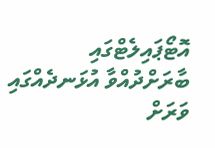އޮޓޯޕައިލެޓްގައި ބާރަށްދުއްވާ އުޅަނދެއްގައި ވަރަށް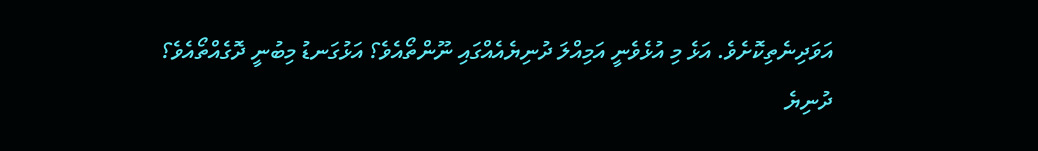އަވަދިނެތިކޮށެވެ. އަޅެ މި އުޅެވެނީ އަމިއްލަ ދުނިޔެއެއްގައި ނޫންތޯއެވެ؟ އަޅުގަނޑު މިބުނީ ދޮގެއްތޯއެވެ؟ ދުނިޔެ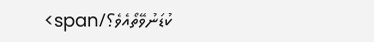ކުޑަނުވޭތޯއެވެ؟/span>